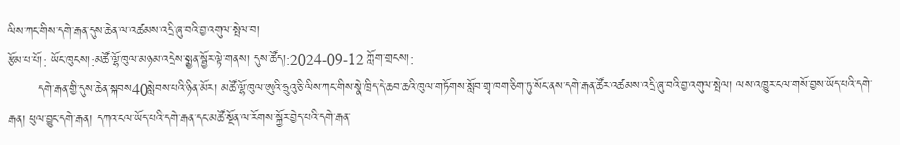ལིས་ཀང་གིས་དགེ་རྒན་དུས་ཆེན་ལ་འཚམས་འདྲི་ཞུ་བའི་བྱ་འགུལ་སྤེལ་བ།
རྩོམ་པ་པོ།: ཡོང་ཁུངས།:མཚོ་ལྷོ་ཁུལ་མཉམ་འདྲེས་སྨྱན་སྦྱོར་ལྟེ་གནས། དུས་ཚོད།:2024-09-12 ཀློག་གྲངས།:
       དགེ་རྒན་གྱི་དུས་ཆེན་སྐབས40སླེབས་པའི་ཉིན་མོར། མཚོ་ལྷོ་ཁུལ་ཨུའི་ཧྲུའུ་ཅི་ལིས་ཀང་གིས་སྣེ་ཁྲིད་དེ་ཆབ་ཆའི་ཁུལ་གཏོགས་སློབ་གྲྭ་ཁག་ཅིག་ཏུ་སོང་ནས་དགེ་རྒན་ཚོར་འཚམས་འདྲི་ཞུ་བའི་བྱ་འགུལ་སྤེལ། ལས་འཁྱུར་ངལ་གསོ་བྱས་ཡོད་པའི་དགེ་རྒན། ཕུལ་བྱུང་དགེ་རྒན། དཀའ་ངལ་ཡོད་པའི་དགེ་རྒན་དང་མཚོ་སྔོན་ལ་རོགས་སྐྱོར་བྱེད་པའི་དགེ་རྒན་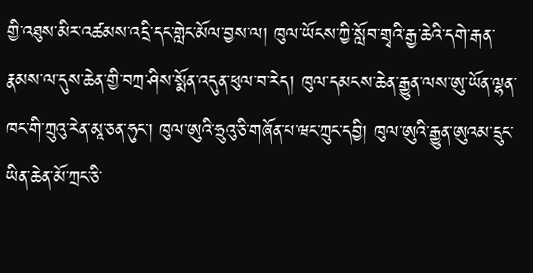གྱི་འཐུས་མིར་འཚམས་འདྲི་དང་གླེང་མོལ་བྱས་ལ། ཁུལ་ཡོངས་ཀྱི་སློབ་གྲྭའི་རྒྱ་ཆེའི་དགེ་རྒན་རྣམས་ལ་དུས་ཆེན་གྱི་བཀྲ་ཤིས་སྨོན་འདུན་ཕུལ་བ་རེད། ཁུལ་དམངས་ཆེན་རྒྱུན་ལས་ཨུ་ཡོན་ལྷན་ཁང་གི་ཀྲུའུ་རེན་མཱ་ཅན་ཧུང་། ཁུལ་ཨུའི་ཧྲུའུ་ཅི་གཞོན་པ་ཝང་ཀྲུང་དབྱི། ཁུལ་ཨུའི་རྒྱུན་ཨུའམ་དྲུང་ཡིན་ཆེན་མོ་ཀྲང་ཅི་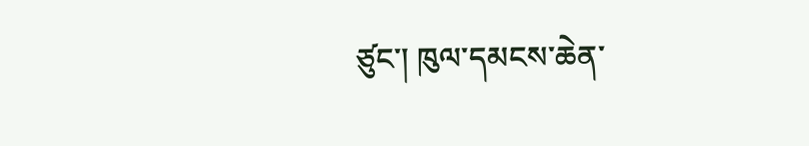ཙུང་། ཁུལ་དམངས་ཆེན་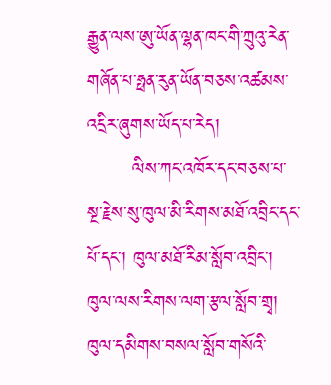རྒྱུན་ལས་ཨུ་ཡོན་ལྷན་ཁང་གི་ཀྲུའུ་རེན་གཞོན་པ་ཧྥན་རུན་ཡོན་བཅས་འཚམས་འདྲིར་ཞུགས་ཡོད་པ་རེད།
       ལིས་ཀང་འཁོར་དང་བཅས་པ་སྔ་རྗེས་སུ་ཁུལ་མི་རིགས་མཐོ་འབྲིང་དང་པོ་དང་། ཁུལ་མཐོ་རིམ་སློབ་འབྲིང་། ཁུལ་ལས་རིགས་ལག་རྩལ་སློབ་གྲྭ། ཁུལ་དམིགས་བསལ་སློབ་གསོའི་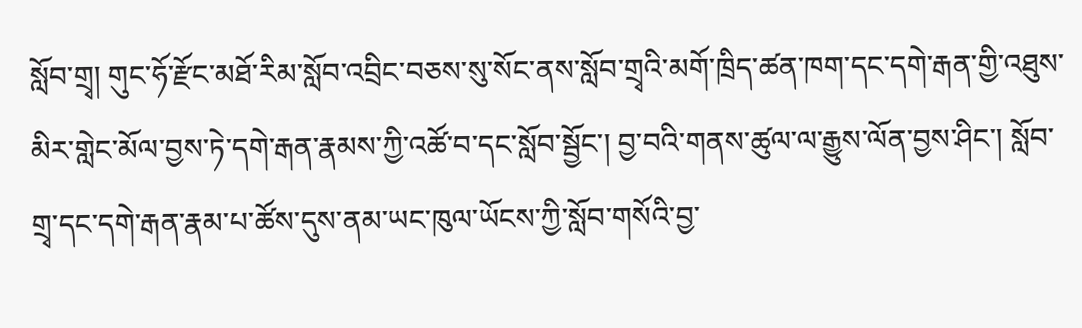སློབ་གྲྭ། གུང་ཧོ་རྫོང་མཐོ་རིམ་སློབ་འབྲིང་བཅས་སུ་སོང་ནས་སློབ་གྲྭའི་མགོ་ཁྲིད་ཚན་ཁག་དང་དགེ་རྒན་གྱི་འཐུས་མིར་གླེང་མོལ་བྱས་ཏེ་དགེ་རྒན་རྣམས་ཀྱི་འཚོ་བ་དང་སློབ་སྦྱོང་། བྱ་བའི་གནས་ཚུལ་ལ་རྒྱུས་ལོན་བྱས་ཤིང་། སློབ་གྲྭ་དང་དགེ་རྒན་རྣམ་པ་ཚོས་དུས་ནམ་ཡང་ཁུལ་ཡོངས་ཀྱི་སློབ་གསོའི་བྱ་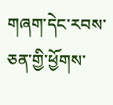གཞག་དེང་རབས་ཅན་གྱི་ཕྱོགས་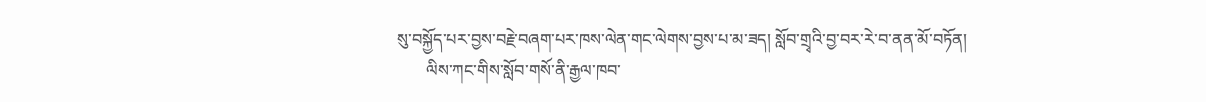སུ་བསྐྱོད་པར་བྱས་བརྗེ་བཞག་པར་ཁས་ལེན་གང་ལེགས་བྱས་པ་མ་ཟད། སློབ་གྲྭའི་བྱ་བར་རེ་བ་ནན་མོ་བཏོན།
       ལིས་ཀང་གིས་སློབ་གསོ་ནི་རྒྱལ་ཁབ་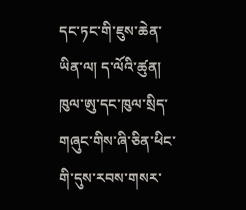དང་ཏང་གི་ཇུས་ཆེན་ཡིན་ལ། ད་ལོའི་ཚུན། ཁུལ་ཨུ་དང་ཁུལ་སྲིད་གཞུང་གིས་ཞི་ཅིན་ཕིང་གི་དུས་རབས་གསར་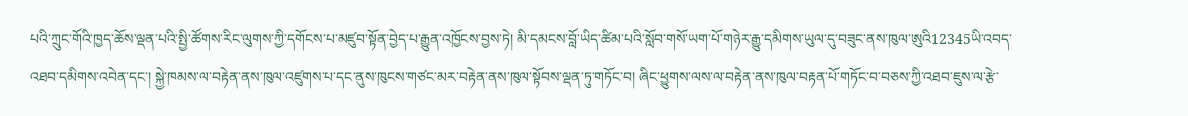པའི་ཀྲུང་གོའི་ཁྱད་ཆོས་ལྡན་པའི་སྤྱི་ཚོགས་རིང་ལུགས་ཀྱི་དགོངས་པ་མཛུབ་སྟོན་བྱེད་པ་རྒྱུན་འཁྱོངས་བྱས་ཏེ། མི་དམངས་བློ་ཡིད་ཚིམ་པའི་སློབ་གསོ་ཡག་པོ་གཉེར་རྒྱུ་དམིགས་ཡུལ་དུ་བཟུང་ནས་ཁུལ་ཨུའི12345ཡི་འབད་འཐབ་དམིགས་འབེན་དང་། སྐྱེ་ཁམས་ལ་བརྟེན་ནས་ཁུལ་འཛུགས་པ་དང་ནུས་ཁུངས་གཙང་མར་བརྟེན་ནས་ཁུལ་སྟོབས་ལྡན་ཏུ་གཏོང་བ། ཞིང་ཕྱུགས་ལས་ལ་བརྟེན་ནས་ཁུལ་བརྟན་པོ་གཏོང་བ་བཅས་ཀྱི་འཐབ་ཇུས་ལ་རྩེ་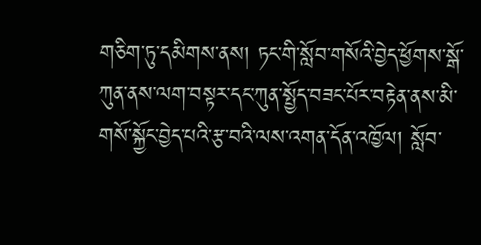གཅིག་ཏུ་དམིགས་ནས། ཏང་གི་སློབ་གསོའི་བྱེད་ཕྱོགས་སྒོ་ཀུན་ནས་ལག་བསྟར་དང་ཀུན་སྤྱོད་བཟང་པོར་བརྟེན་ནས་མི་གསོ་སྐྱོང་བྱེད་པའི་རྩ་བའི་ལས་འགན་དོན་འཁྱོལ། སློབ་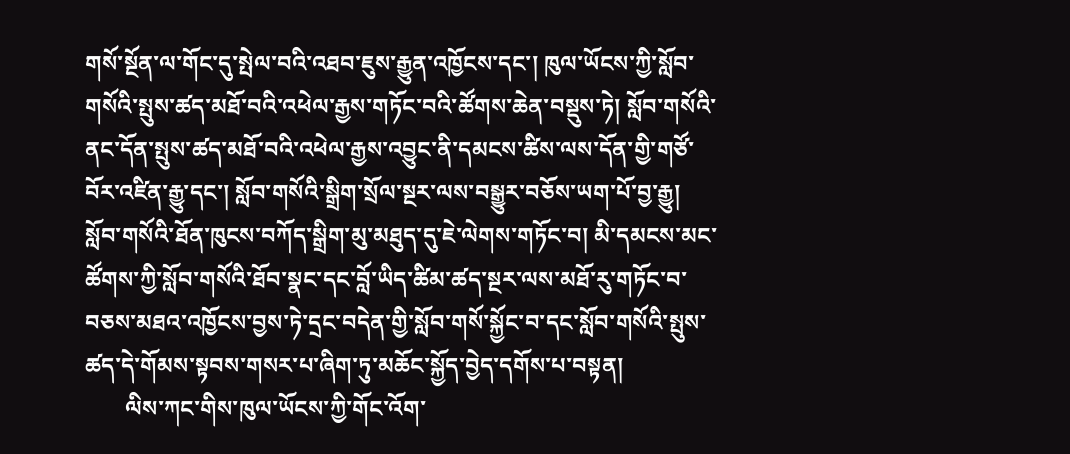གསོ་སྔོན་ལ་གོང་དུ་སྤེལ་བའི་འཐབ་ཇུས་རྒྱུན་འཁྱོངས་དང་། ཁུལ་ཡོངས་ཀྱི་སློབ་གསོའི་སྤུས་ཚད་མཐོ་བའི་འཕེལ་རྒྱས་གཏོང་བའི་ཚོགས་ཆེན་བསྡུས་ཏེ། སློབ་གསོའི་ནང་དོན་སྤུས་ཚད་མཐོ་བའི་འཕེལ་རྒྱས་འབྱུང་ནི་དམངས་ཚིས་ལས་དོན་གྱི་གཙོ་བོར་འཛིན་རྒྱུ་དང་། སློབ་གསོའི་སྒྲིག་སྲོལ་སྔར་ལས་བསྒྱུར་བཅོས་ཡག་པོ་བྱ་རྒྱུ། སློབ་གསོའི་ཐོན་ཁུངས་བཀོད་སྒྲིག་མུ་མཐུད་དུ་ཇེ་ལེགས་གཏོང་བ། མི་དམངས་མང་ཚོགས་ཀྱི་སློབ་གསོའི་ཐོབ་སྣང་དང་བློ་ཡིད་ཚིམ་ཚད་སྔར་ལས་མཐོ་རུ་གཏོང་བ་བཅས་མཐའ་འཁྱོངས་བྱས་ཏེ་དྲང་བདེན་གྱི་སློབ་གསོ་སྐྱོང་བ་དང་སློབ་གསོའི་སྤུས་ཚད་དེ་གོམས་སྟབས་གསར་པ་ཞིག་ཏུ་མཆོང་སྐྱོད་བྱེད་དགོས་པ་བསྟན།
       ལིས་ཀང་གིས་ཁུལ་ཡོངས་ཀྱི་གོང་འོག་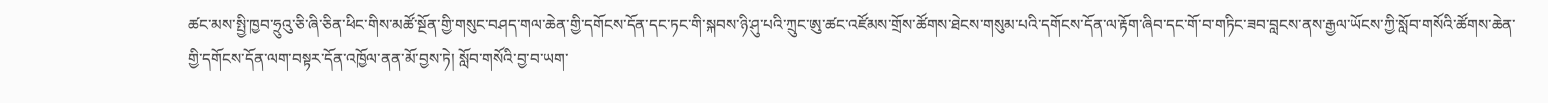ཚང་མས་སྤྱི་ཁྱབ་ཧྲུའུ་ཅི་ཞི་ཅིན་ཕིང་གིས་མཚོ་སྔོན་གྱི་གསུང་བཤད་གལ་ཆེན་གྱི་དགོངས་དོན་དང་ཏང་གི་སྐབས་ཉི་ཤུ་པའི་ཀྲུང་ཨུ་ཚང་འཛོམས་གྲོས་ཚོགས་ཐེངས་གསུམ་པའི་དགོངས་དོན་ལ་རྟོག་ཞིབ་དང་གོ་བ་གཏིང་ཟབ་བླངས་ནས་རྒྱལ་ཡོངས་ཀྱི་སློབ་གསོའི་ཚོགས་ཆེན་གྱི་དགོངས་དོན་ལག་བསྟར་དོན་འཁྱོལ་ནན་མོ་བྱས་ཏེ། སློབ་གསོའི་བྱ་བ་ཡག་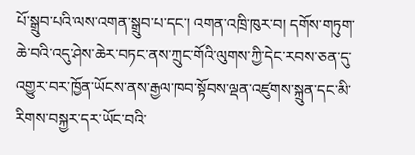པོ་སྒྲུབ་པའི་ལས་འགན་སྒྲུབ་པ་དང་། འགན་འཁྲི་ཁུར་བ། དགོས་གཏུག་ཆེ་བའི་འདུ་ཤེས་ཆེར་བཏང་ནས་ཀྲུང་གོའི་ལུགས་ཀྱི་དེང་རབས་ཅན་དུ་འགྱུར་བར་ཁྱོན་ཡོངས་ནས་རྒྱལ་ཁབ་སྟོབས་ལྡན་འཛུགས་སྐྲུན་དང་མི་རིགས་བསྐྱར་དར་ཡོང་བའི་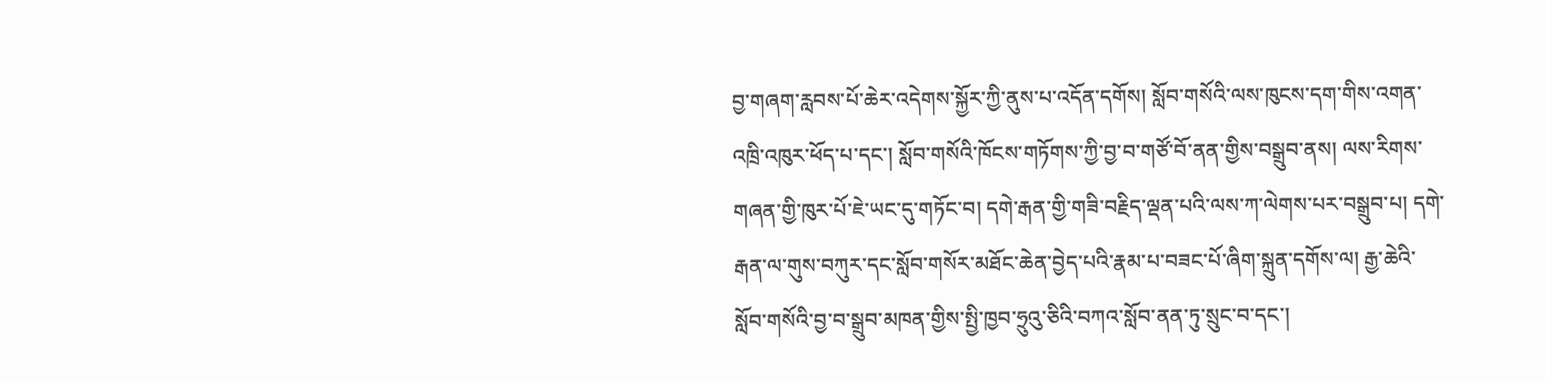བྱ་གཞག་རླབས་པོ་ཆེར་འདེགས་སྐྱོར་ཀྱི་ནུས་པ་འདོན་དགོས། སློབ་གསོའི་ལས་ཁུངས་དག་གིས་འགན་འཁྲི་འཁུར་ཕོད་པ་དང་། སློབ་གསོའི་ཁོངས་གཏོགས་ཀྱི་བྱ་བ་གཙོ་བོ་ནན་གྱིས་བསྒྲུབ་ནས། ལས་རིགས་གཞན་གྱི་ཁུར་པོ་ཇེ་ཡང་དུ་གཏོང་བ། དགེ་རྒན་གྱི་གཟི་བརྗིད་ལྡན་པའི་ལས་ཀ་ལེགས་པར་བསྒྲུབ་པ། དགེ་རྒན་ལ་གུས་བཀུར་དང་སློབ་གསོར་མཐོང་ཆེན་བྱེད་པའི་རྣམ་པ་བཟང་པོ་ཞིག་སྐྲུན་དགོས་ལ། རྒྱ་ཆེའི་སློབ་གསོའི་བྱ་བ་སྒྲུབ་མཁན་གྱིས་སྤྱི་ཁྱབ་ཧྲུའུ་ཅིའི་བཀའ་སློབ་ནན་ཏུ་སྲུང་བ་དང་།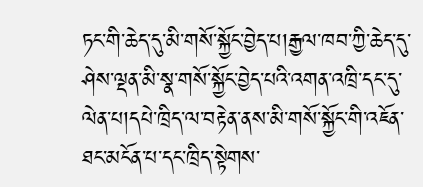ཏང་གི་ཆེད་དུ་མི་གསོ་སྐྱོང་བྱེད་པ།རྒྱལ་ཁབ་ཀྱི་ཆེད་དུ་ཤེས་ལྡན་མི་སྣ་གསོ་སྐྱོང་བྱེད་པའི་འགན་འཁྲི་དང་དུ་ལེན་པ།དཔེ་ཁྲིད་ལ་བརྟེན་ནས་མི་གསོ་སྐྱོང་གི་འཇོན་ཐང་མངོན་པ་དང་ཁྲིད་སྟེགས་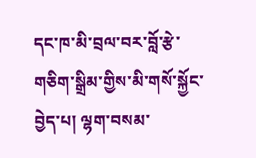དང་ཁ་མི་བྲལ་བར་བློ་རྩེ་གཅིག་སྒྲིམ་གྱིས་མི་གསོ་སྐྱོང་བྱེད་པ། ལྷག་བསམ་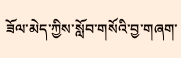ཟོལ་མེད་ཀྱིས་སློབ་གསོའི་བྱ་གཞག་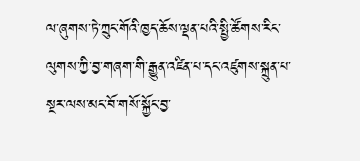ལ་ཞུགས་ཏེ་ཀྲུང་གོའི་ཁྱད་ཆོས་ལྡན་པའི་སྤྱི་ཚོགས་རིང་ལུགས་ཀྱི་བྱ་གཞག་གི་རྒྱུན་འཛིན་པ་དང་འཛུགས་སྐྲུན་པ་སྔར་ལས་མང་བོ་གསོ་སྐྱོང་བྱ་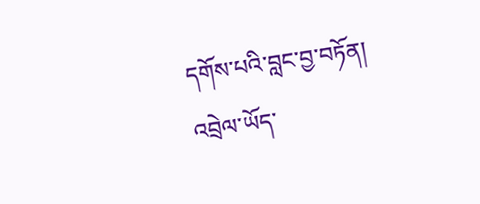དགོས་པའི་བླང་བྱ་བཏོན།
འབྲེལ་ཡོད་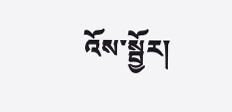འོས་སྦྱོར།